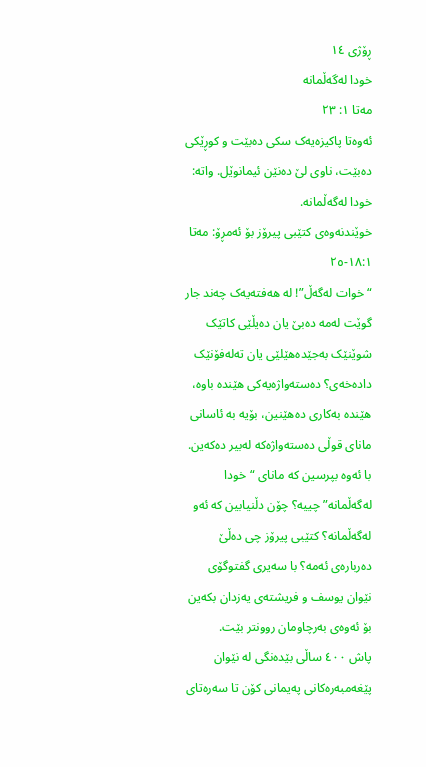ڕۆژی ١٤
خودا لەگەڵمانە
مەتا ١: ٢٣
ئەوەتا پاکیزەیەک سکی دەبێت و کوڕێکی دەبێت، ناوی لێ دەنێن ئیمانوێل. واتە: خودا لەگەڵمانە.
خوێندنەوەی کتێبی پیرۆز بۆ ئەمڕۆ: مەتا ١٨:١-٢٥
“خوات لەگەڵ”! لە هەفتەیەک چەند جار گوێت لەمە دەبێ یان دەیڵێی کاتێک شوێنێک بەجێدەهێلێی یان تەلەفۆنێک دادەخەی؟ دەستەواژەیەکی هێندە باوە، هێندە بەکاری دەهێنین، بۆیە بە ئاسانی مانای قوڵی دەستەواژەکە لەبیر دەکەین. با ئەوە بپرسین کە مانای “خودا لەگەڵمانە” چییە؟ چۆن دڵنیابین کە ئەو لەگەڵمانە؟ کتێبی پیرۆز چی دەڵێ دەربارەی ئەمە؟ با سەیری گفتوگۆی نێوان یوسف و فریشتەی یەزدان بکەین بۆ ئەوەی بەرچاومان روونتر بێت.
پاش ٤٠٠ ساڵی بێدەنگی لە نێوان پێغەمبەرەکانی پەیمانی کۆن تا سەرەتای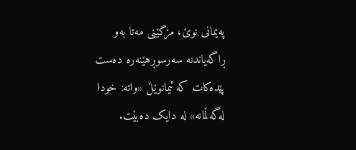پەیمانی نوێ، مزگێنی مەتا بەو ڕاگەیاندنە سەرسوڕهێنەرە دەست پێدەکات کە ئیمانوێڵ «واتە: خودا لەگەڵمانە» لە دایک دەبێت.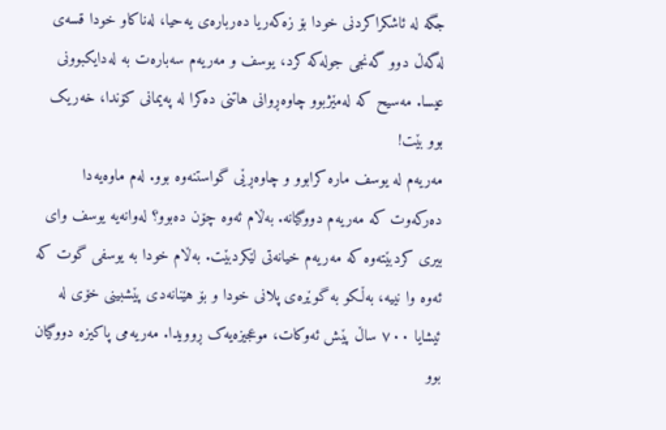جگە لە ئاشکراکردنی خودا بۆ زەکەریا دەربارەی یەحیا، لەناکاو خودا قسەی لەگەڵ دوو گەنجی جولەکە کرد، یوسف و مەریەم سەبارەت بە لەدایکبوونی عیسا. مەسیح کە لەمێژبوو چاوەڕوانی هاتنی دەکرا لە پەیمانی کۆندا، خەریک بوو بێت!
مەریەم لە یوسف مارە کرابوو و چاوەڕێی گواستنەوە بوو. لەم ماوەیەدا دەرکەوت کە مەریەم دووگیانە. بەڵام ئەوە چۆن دەبوو؟ لەوانەیە یوسف وای بیری کردبێتەوە کە مەریەم خیانەتی لێکردبێت. بەڵام خودا بە یوسفی گوت کە ئەوە وا نییە، بەڵکو بە گوێرەی پلانی خودا و بۆ هێنانەدی پێشبینی خۆی لە ئیشایا ٧٠٠ ساڵ پێش ئەوکات، موعجیزەیەک ڕوویدا. مەریەمی پاکیزە دووگیان بوو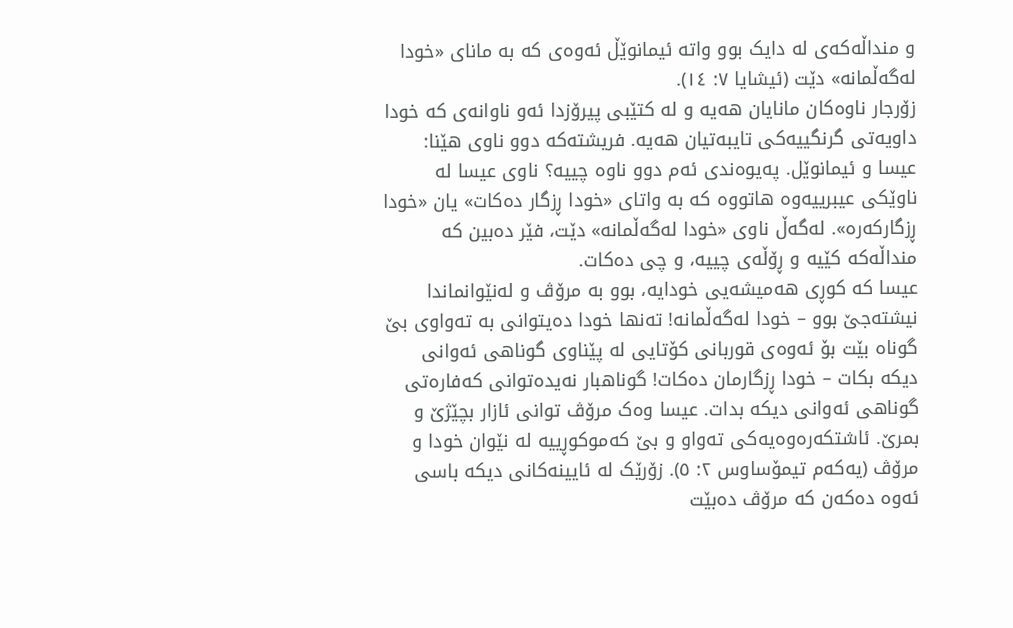و منداڵەکەی لە دایک بوو واتە ئیمانوێڵ ئەوەی کە بە مانای «خودا لەگەڵمانە» دێت (ئیشایا ٧: ١٤).
زۆرجار ناوەکان مانایان هەیە و لە کتێبی پیرۆزدا ئەو ناوانەی کە خودا داویەتی گرنگییەکی تایبەتیان هەیە. فریشتەکە دوو ناوی هێنا: عیسا و ئیمانوێل. پەیوەندی ئەم دوو ناوە چییە؟ ناوی عیسا لە ناوێکی عیبرییەوە هاتووە کە بە واتای «خودا ڕزگار دەکات» یان «خودا ڕزگارکەرە». لەگەڵ ناوی «خودا لەگەڵمانە» دێت، فێر دەبین کە منداڵەکە کێیە و ڕۆڵەی چییە، و چی دەکات.
عیسا کە کوڕی هەمیشەیی خودایە، بوو بە مرۆڤ و لەنێوانماندا نیشتەجێ بوو – خودا لەگەڵمانە! تەنها خودا دەیتوانی بە تەواوی بێ گوناه بێت بۆ ئەوەی قوربانی کۆتایی لە پێناوی گوناهی ئەوانی دیکە بکات – خودا ڕزگارمان دەکات! گوناهبار نەیدەتوانی کەفارەتی گوناهی ئەوانی دیکە بدات. عیسا وەک مرۆڤ توانی ئازار بچێژێ و بمرێ. ئاشتکەرەوەیەکی تەواو و بێ کەموکوڕییە لە نێوان خودا و مرۆڤ (یەکەم تیمۆساوس ٢: ٥). زۆرێک لە ئایینەکانی دیکە باسی ئەوە دەکەن کە مرۆڤ دەبێت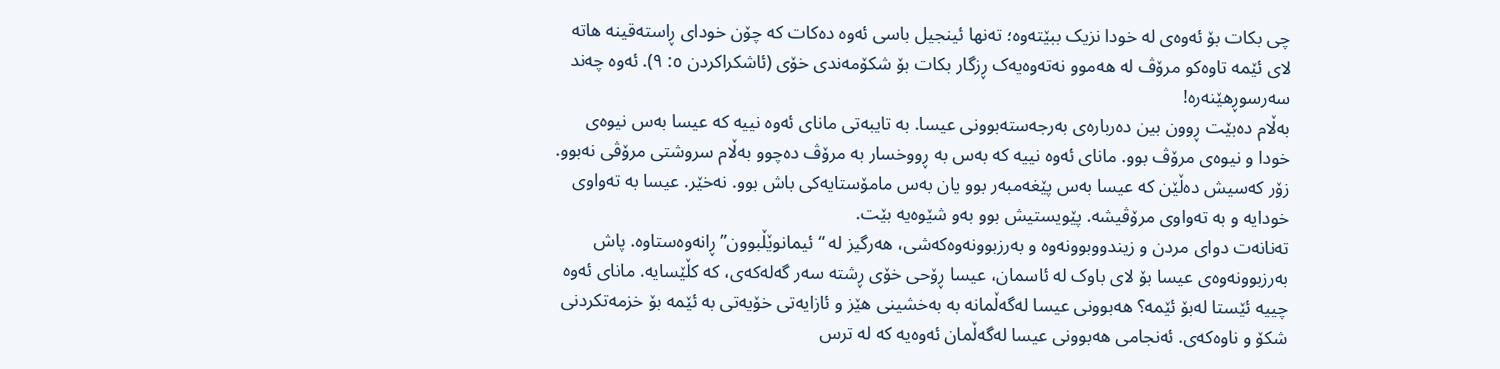چی بکات بۆ ئەوەی لە خودا نزیک ببێتەوە؛ تەنها ئینجیل باسی ئەوە دەکات کە چۆن خودای ڕاستەقینە هاتە لای ئێمە تاوەکو مرۆڤ لە هەموو نەتەوەیەک ڕزگار بکات بۆ شکۆمەندی خۆی (ئاشکراکردن ٥: ٩). ئەوە چەند سەرسوڕهێنەرە!
بەڵام دەبێت ڕوون بین دەربارەی بەرجەستەبوونی عیسا. بە تایبەتی مانای ئەوە نییە کە عیسا بەس نیوەی خودا و نیوەی مرۆڤ بوو. مانای ئەوە نییە کە بەس بە ڕووخسار بە مرۆڤ دەچوو بەڵام سروشتی مرۆڤی نەبوو. زۆر کەسیش دەڵێن کە عیسا بەس پێغەمبەر بوو یان بەس مامۆستایەکی باش بوو. نەخێر. عیسا بە تەواوی خودایە و بە تەواوی مرۆڤیشە. پێویستیش بوو بەو شێوەیە بێت.
تەنانەت دوای مردن و زیندووبوونەوە و بەرزبوونەوەکەشی، هەرگیز لە “ئیمانوێڵبوون” ڕانەوەستاوە. پاش بەرزبوونەوەی عیسا بۆ لای باوک لە ئاسمان، عیسا ڕۆحی خۆی ڕشتە سەر گەلەکەی، کە کڵێسایە. مانای ئەوە چییە ئێستا لەبۆ ئێمە؟ هەبوونی عیسا لەگەڵمانە بە بەخشینی هێز و ئازایەتی خۆیەتی بە ئێمە بۆ خزمەتکردنی شکۆ و ناوەکەی. ئەنجامی هەبوونی عیسا لەگەڵمان ئەوەیە کە لە ترس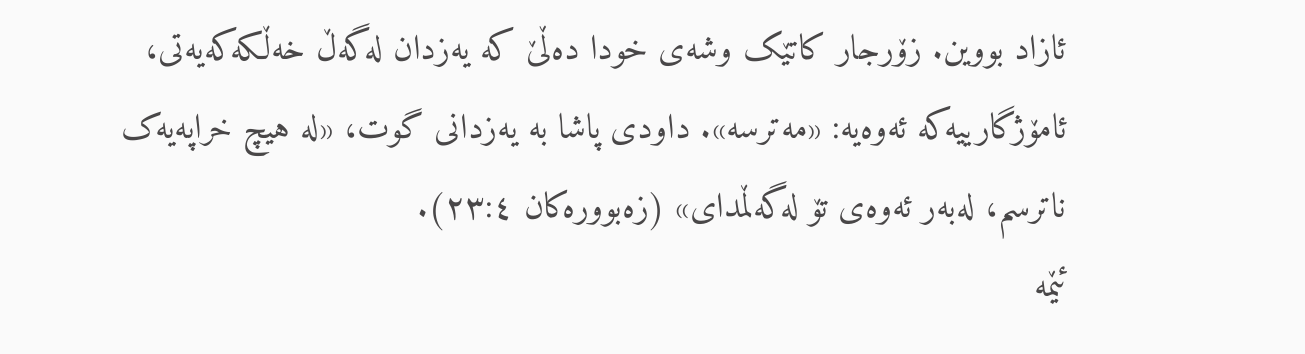ئازاد بووین. زۆرجار کاتێک وشەی خودا دەڵێ کە یەزدان لەگەڵ خەڵکەکەیەتی، ئامۆژگارییەکە ئەوەیە: «مەترسە». داودی پاشا بە یەزدانی گوت، «لە هیچ خراپەیەک ناترسم، لەبەر ئەوەی تۆ لەگەڵمدای» (زەبوورەکان ٢٣:٤).
ئێمە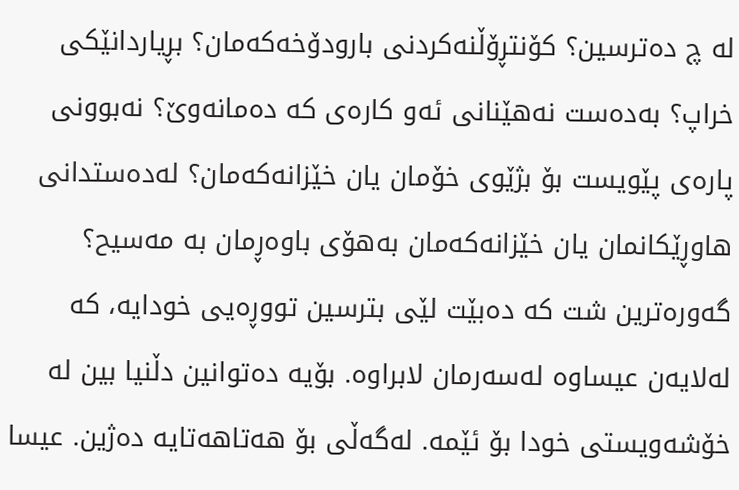لە چ دەترسین؟ کۆنتڕۆڵنەکردنی بارودۆخەکەمان؟ بڕیاردانێکی خراپ؟ بەدەست نەهێنانی ئەو کارەی کە دەمانەوێ؟ نەبوونی پارەی پێویست بۆ بژێوی خۆمان یان خێزانەکەمان؟ لەدەستدانی هاوڕێکانمان یان خێزانەکەمان بەهۆی باوەڕمان بە مەسیح؟
گەورەترین شت کە دەبێت لێی بترسین تووڕەیی خودایە، کە لەلایەن عیساوە لەسەرمان لابراوە. بۆیە دەتوانین دڵنیا بین لە خۆشەویستی خودا بۆ ئێمە. لەگەڵی بۆ هەتاهەتایە دەژین. عیسا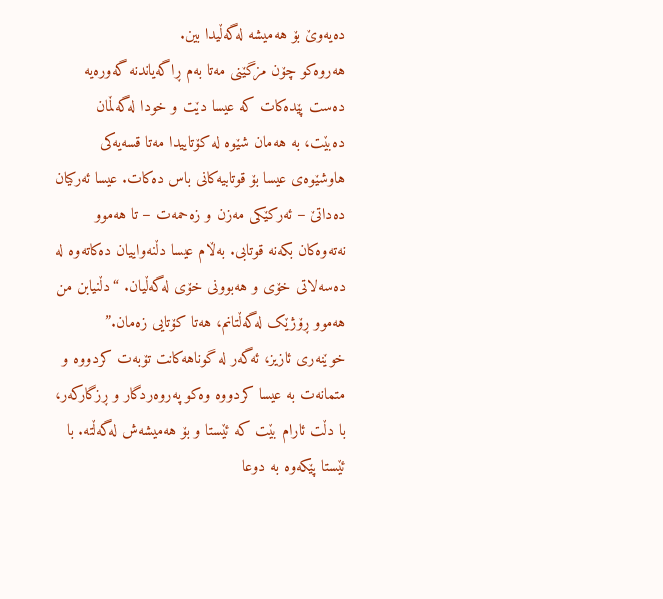دەیەوێ بۆ هەمیشە لەگەڵیدا بین.
هەروەکو چۆن مزگێنی مەتا بەم ڕاگەیاندنە گەورەیە دەست پێدەکات کە عیسا دێت و خودا لەگەڵمان دەبێت، بە هەمان شێوە لە کۆتاییدا مەتا قسەیەکی هاوشێوەی عیسا بۆ قوتابیەکانی باس دەکات. عیسا ئەرکیان دەداتێ – ئەرکێکی مەزن و زەحمەت – تا هەموو نەتەوەکان بکەنە قوتابی. بەڵام عیسا دڵنەواییان دەکاتەوە لە دەسەلاتی خۆی و هەبوونی خۆی لەگەڵیان. “دڵنیابن من هەموو ڕۆژێک لەگەڵتانم، هەتا کۆتایی زەمان.”
خوێنەری ئازیز، ئەگەر لە گوناهەکانت تۆبەت کردووە و متمانەت بە عیسا کردووە وەکو پەروەردگار و ڕزگارکەر، با دڵت ئارام بێت کە ئێستا و بۆ هەمیشەش لەگەڵتە. با ئێستا پێکەوە بە دوعا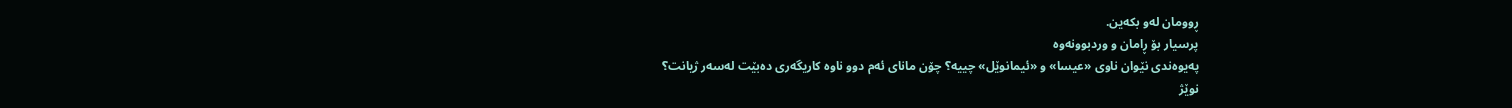ڕوومان لەو بکەین.
پرسیار بۆ ڕامان و وردبوونەوە
پەیوەندی نێوان ناوی «عیسا» و «ئیمانوێل» چییە؟ چۆن مانای ئەم دوو ناوە کاریگەری دەبێت لەسەر ژیانت؟
نوێژ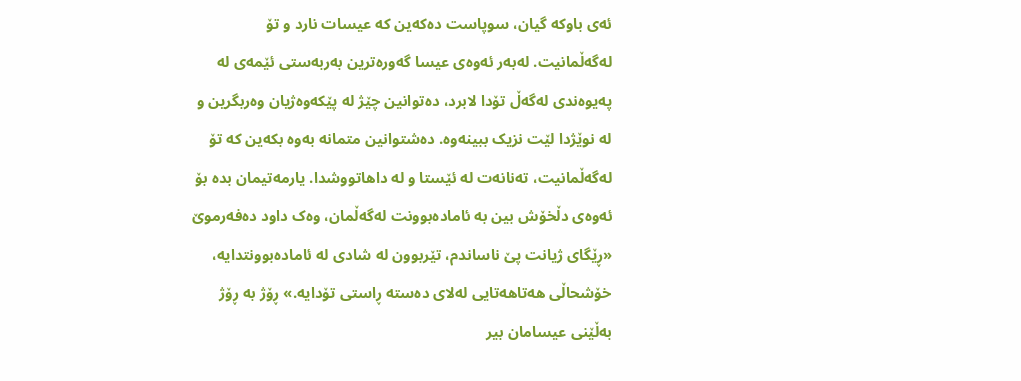ئەی باوکە گیان، سوپاست دەکەین کە عیسات نارد و تۆ لەگەڵمانیت. لەبەر ئەوەی عیسا گەورەترین بەربەستی ئێمەی لە پەیوەندی لەگەڵ تۆدا لابرد، دەتوانین چێژ لە پێکەوەژیان وەربگرین و لە نوێژدا لێت نزیک ببینەوە. دەشتوانین متمانە بەوە بکەین کە تۆ لەگەڵمانیت، تەنانەت لە ئێستا و لە داهاتووشدا. یارمەتیمان بدە بۆ ئەوەی دڵخۆش بین بە ئامادەبوونت لەگەڵمان، وەک داود دەفەرموێ «ڕێگای ژیانت پێ ناساندم، تێربوون لە شادی لە ئامادەبوونتدایە، خۆشحاڵی هەتاهەتایی لەلای دەستە ڕاستی تۆدایە.» ڕۆژ بە ڕۆژ بەڵێنی عیسامان بیر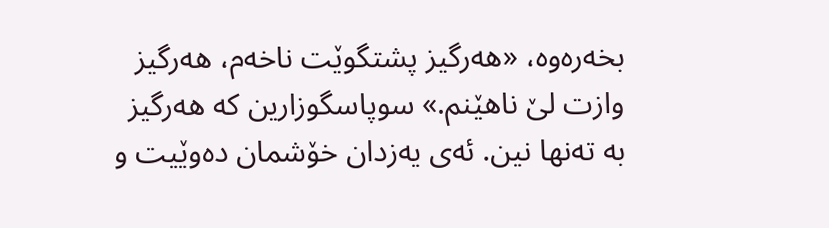بخەرەوە، «هەرگیز پشتگوێت ناخەم، هەرگیز وازت لێ ناهێنم.» سوپاسگوزارین کە هەرگیز بە تەنها نین. ئەی یەزدان خۆشمان دەوێیت و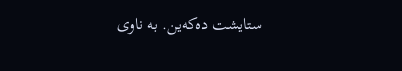ستایشت دەکەین. بە ناوی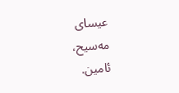عیسای مەسیح، ئامین.